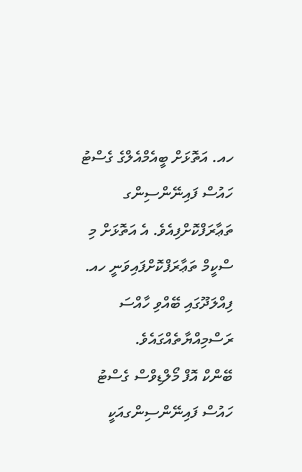ހއ. އަތޮޅަށް ބީއެމްއެލްގެ ގެސްޓު ހައުސް ފައިނޭންސިންގ ތަޢާރަފްކޮށްފިއެވެ. އެ އަތޮޅަށް މި ސްކީމް ތަޢާރަފްކޮށްފައިވަނީ ހއ. ފިއްލަދޫގައި ބޭއްވި ހާއްސަ ރަސްމިއްޔާތެއްގައެވެ.
ބޭންކް އޮފް މޯލްޑިވްސް ގެސްޓު ހައުސް ފައިނޭންސިންގއަކީ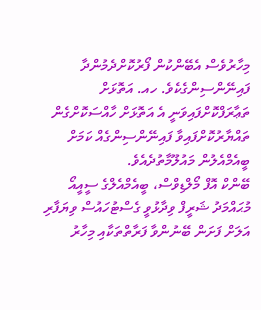މިހާރުވެސް އެބޭންކުން ފޯރުކޮށްދެމުންދާ ފައިނޭންސިންގެކެވެ. ހއ. އަތޮޅަށް ތަޢާރަފްކޮށްފައިވަނީ އެ އަތޮޅަށް ހާއްސަކޮށްގެން ތައްޔާރުކޮށްފައިވާ ފައިނޭންސިންގެއް ކަމަށް ބީއެމްއެލުން މައުލޫމާތުދެއެވެ.
ބޭންކް އޮފް މޯލްޑިވްސް، ބީއެމްއެލްގެ ސީއީއޯ މުޙައްމަދު ޝަރީފް ވިދާޅުވީ ގެސްޓުހައުސް ވިޔަފާރި އަލަށް ފަށަން ބޭނުންވާ ފަރާތްތަކާއި މިހާރު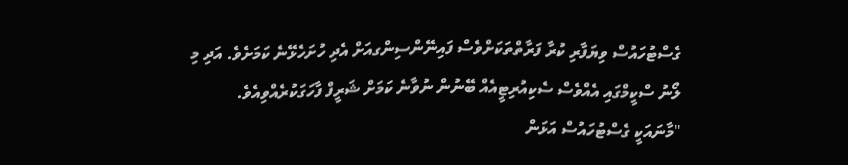ގެސްޓުހައުސް ވިޔަފާރި ކުރާ ފަރާތްތަކަށްވެސް ފައިނޭންސިންގއަށް އެދި ހުށަހެޅޭނެ ކަމަށެވެ. އަދި މި ލޯނު ސްކީމްގައި އެއްވެސް ސެކިއުރިޓީއެއް ބޭނުން ނުވާނެ ކަމަށް ޝަރީފް ފާހަގަކުރެއްވިއެވެ.
"މާނައަކީ ގެސްޓުހައުސް އަޅަން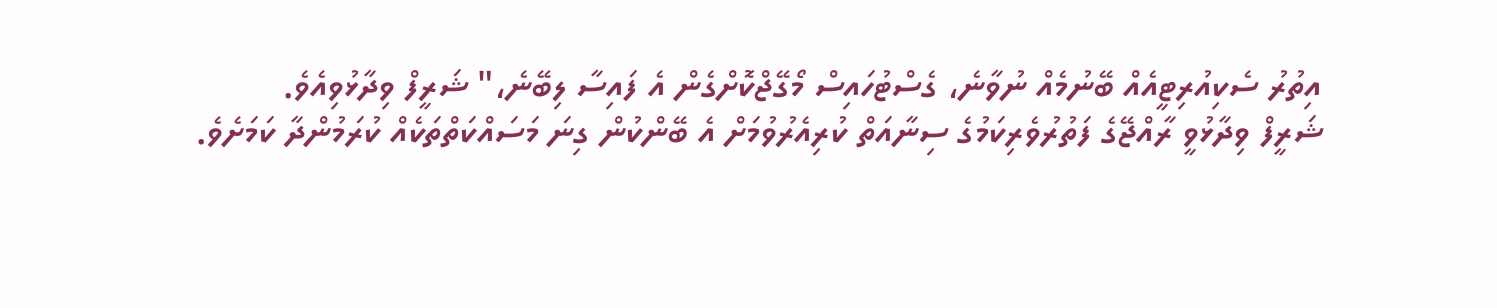އިތުރު ސެކިއުރިޓީއެއް ބޭނުމެއް ނުވާނެ، ގެސްޓުހައިސް މޯގޭޖްކޮށްގެން އެ ފައިސާ ލިބޭނެ،" ޝަރީފް ވިދާޅުވިއެވެ.
ޝަރީފް ވިދާޅުވީ ރާއްޖޭގެ ފަތުރުވެރިކަމުގެ ސިނާއަތް ކުރިއެރުވުމަށް އެ ބޭންކުން ގިނަ މަސައްކަތްތަކެއް ކުރަމުންދާ ކަމަށެވެ.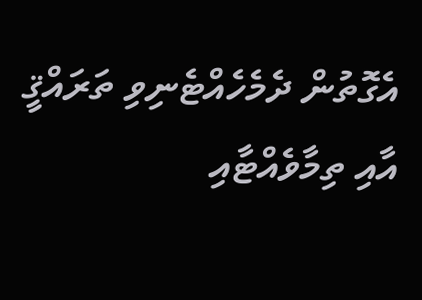އެގޮތުން ދެމެހެއްޓެނިވި ތަރައްޤީ އާއި ތިމާވެއްޓާއި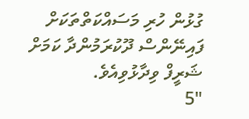ގުޅުން ހުރި މަސައްކަތްތަކަށް ފައިނޭންސް ދޫކުރަމުންދާ ކަމަށް ޝަރީފް ވިދާޅުވިއެވެ.
"5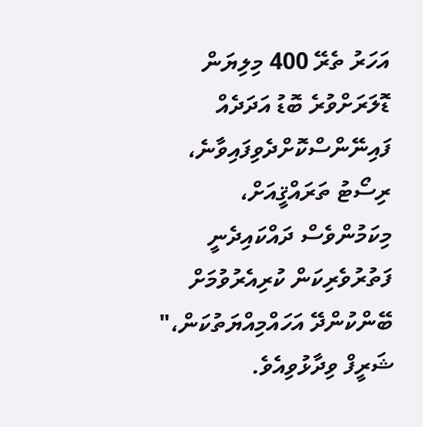އަހަރު ތެރޭ 400 މިލިޔަން ޑޮލަރަށްވުރެ ބޮޑު އަދަދެއް ފައިނޭންސްކޮށްދެވިފައިވާނެ، ރިސޯޓު ތަރައްޤީއަށް، މިކަމުންވެސް ދައްކައިދެނީ ފަތުރުވެރިކަން ކުރިއެރުވުމަށް ބޭންކުންދޭ އަހައްމިއްޔަތުކަން،" ޝަރީފް ވިދާޅުވިއެވެ.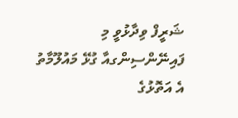ޝަރީފް ވިދާޅުވީ މި ފައިނޭންސިންގއާ ގުޅޭ މައުލޫމާތު އެ އަތޮޅުގެ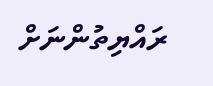ރައްޔިތުންނަށް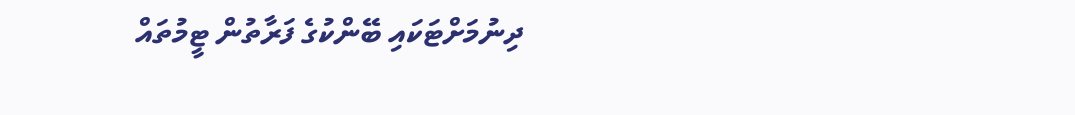ދިނުމަށްޓަކައި ބޭންކުގެ ފަރާތުން ޓީމުތައް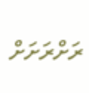ރަށްރަށަށް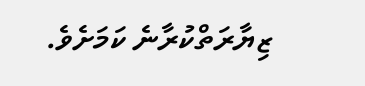ޒިޔާރަތްކުރާނެ ކަމަށެވެ.